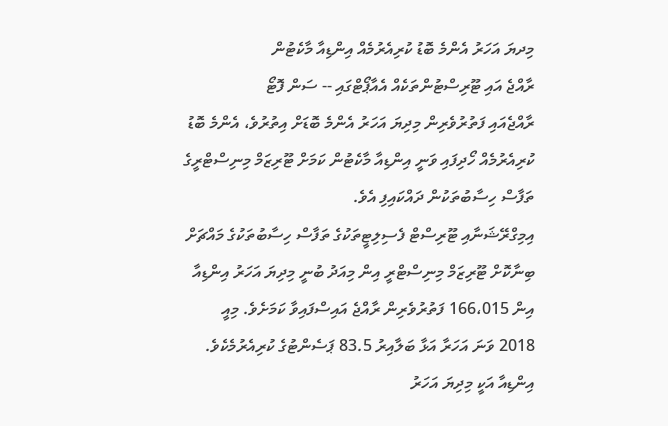މިދޔަ އަހަރު އެންމެ ބޮޑު ކުރިއެރުމެއް އިންޑިއާ މާކެޓުން
ރާއްޖެ އައި ޓޫރިސްޓުންތަކެއް އެއާޕޯޓްގައި -- ސަން ފޮޓޯ
ރާއްޖެއައި ފަތުރުވެރިން މިދިޔަ އަހަރު އެންމެ ބޮޑަށް އިތުރުވެ، އެންމެ ބޮޑު ކުރިއެރުމެއް ހޯދިފައި ވަނީ އިންޑިއާ މާކެޓުން ކަމަށް ޓޫރިޒަމް މިނިސްޓްރީގެ ތަފާސް ހިސާބުތަކުން ދައްކައިފި އެވެ.
އިމިގްރޭޝަނާއި ޓޫރިސްޓް ފެސިލިޓީތަކުގެ ތަފާސް ހިސާބުތަކުގެ މައްޗަށް ބިނާކޮށް ޓޫރިޒަމް މިނިސްޓްރީ އިން މިއަދު ބުނީ މިދިޔަ އަހަރު އިންޑިއާ އިން 166،015 ފަތުރުވެރިން ރާއްޖެ އައިސްފައިވާ ކަމަށެވެ. މިއީ 2018 ވަނަ އަހަރާ އަޅާ ބަލާއިރު 83.5 ޕަސެންޓުގެ ކުރިއެރުމެކެވެ.
އިންޑިއާ އަކީ މިދިޔަ އަހަރު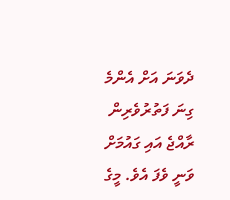ދެވަނަ އަށް އެންމެ ގިނަ ފަތުރުވެރިން ރާއްޖެ އައި ގައުމަށް ވަނީ ވެފަ އެވެ. މީގެ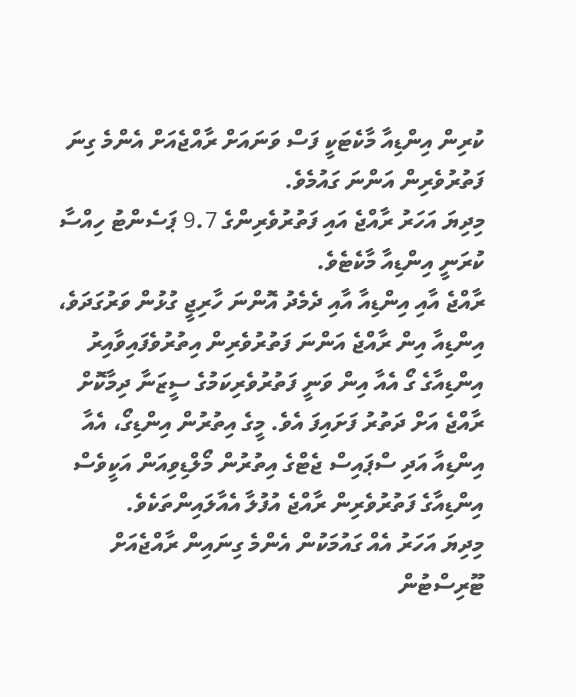ކުރިން އިންޑިއާ މާކެޓަކީ ފަސް ވަނައަށް ރާއްޖެއަށް އެންމެ ގިނަ ފަތުރުވެރިން އަންނަ ގައުމެވެ.
މިދިޔަ އަހަރު ރާއްޖެ އައި ފަތުރުވެރިންގެ 9.7 ޕަސެންޓު ހިއްސާ ކުރަނީ އިންޑިއާ މާކެޓެވެ.
ރާއްޖެ އާއި އިންޑިއާ އާއި ދެމެދު އޮންނަ ހާރިޖީ ގުޅުން ވަރުގަދަވެ، އިންޑިއާ އިން ރާއްޖެ އަންނަ ފަތުރުވެރިން އިތުރުވެފައިވާއިރު އިންޑިއާގެ ގޯ އެއާ އިން ވަނީ ފަތުރުވެރިކަމުގެ ސީޒަނާ ދިމާކޮށް ރާއްޖެ އަށް ދަތުރު ފަށައިފަ އެވެ. މީގެ އިތުރުން އިންޑިގޯ، އެއާ އިންޑިއާ އަދި ސްޕައިސް ޖެޓްގެ އިތުރުން މޯލްޑިވިއަން އަކީވެސް އިންޑިއާގެ ފަތުރުވެރިން ރާއްޖެ އުފުލާ އެއާލައިންތަކެވެ.
މިދިޔަ އަހަރު އެއް ގައުމަކުން އެންމެ ގިނައިން ރާއްޖެއަށް ޓޫރިސްޓުން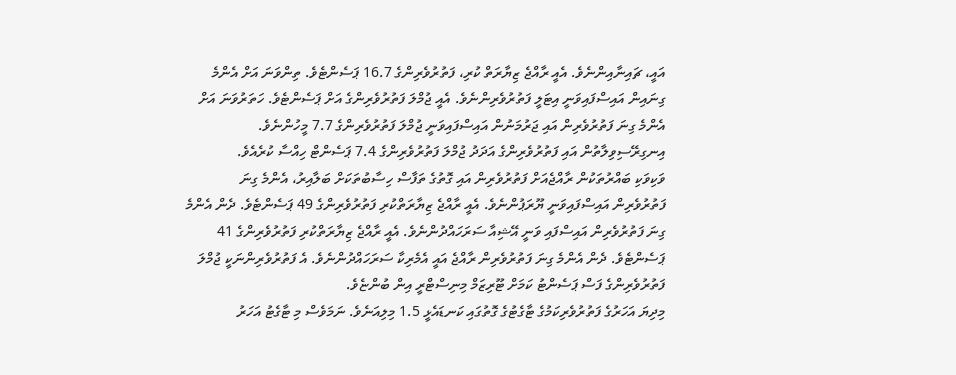އައީ، ޗައިނާއިންނެވެ. އެއީ ރާއްޖެ ޒިޔާރަތް ކުރި، ފަތުރުވެރިންގެ 16.7 ޕަސެންޓެވެ. ތިންވަނަ އަށް އެންމެ ގިނައިން އައިސްފައިވަނީ އިޓަލީ ފަތުރުވެރިންނެވެ. އެއީ ޖުމްލަ ފަތުރުވެރިންގެ އަށް ޕަސެންޓެވެ. ހަތަރުވަނަ އަށް އެންމެ ގިނަ ފަތުރުވެރިން އައި ޖަރުމަނުން އައިސްފައިވަނީ ޖުމްލަ ފަތުރުވެރިންގެ 7.7 މީހުންނެވެ. އިނގިރޭސިވިލާތުން އައި ފަތުރުވެރިންގެ އަދަދު ޖުމްލަ ފަތުރުވެރިންގެ 7.4 ޕަސެންޓް ހިއްސާ ކުރެއެވެ.
ވަކިވަކި ބައްރުތަކުން ރާއްޖެއަށް ފަތުރުވެރިން އައި ގޮތުގެ ތަފާސް ހިސާބުތަކަށް ބަލާއިރު، އެންމެ ގިނަ ފަތުރުވެރިން އައިސްފައިވަނީ ޔޫރަޕުންނެވެ. އެއީ ރާއްޖެ ޒިޔާރަތްކުރި ފަތުރުވެރިންގެ 49 ޕަސެންޓެވެ. ދެން އެންމެ ގިނަ ފަތުރުވެރިން އައިސްފައި ވަނީ އޭޝިއާ ސަރަހައްދުންނެވެ. އެއީ ރާއްޖެ ޒިޔާރަތްކުރި ފަތުރުވެރިންގެ 41 ޕަސެންޓެވެ. ދެން އެންމެ ގިނަ ފަތުރުވެރިން ރާއްޖެ އައީ އެމެރިކާ ސަރަހައްދުންނެވެ. އެ ފަތުރުވެރިންނަކީ ޖުމްލަ ފަތުރުވެރިންގެ ފަސް ޕަސެންޓު ކަމަށް ޓޫރިޒަމް މިނިސްޓްރީ އިން ބުންޏެވެ.
މިދިޔަ އަހަރުގެ ފަތުރުވެރިކަމުގެ ޓާގެޓުގެ ގޮތުގައި ކަނޑައެޅީ 1.5 މިލިއަނެވެ. ނަމަވެސް މި ޓާގެޓު އަހަރު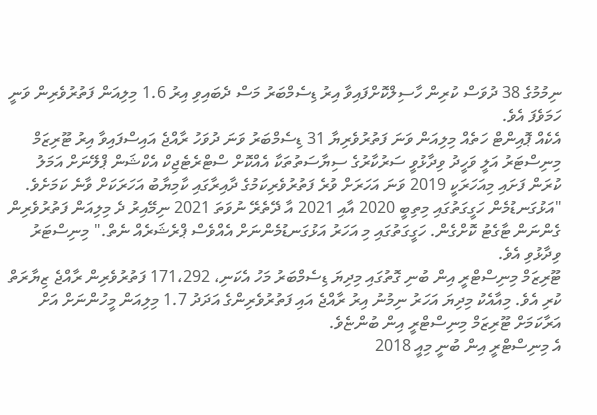ނިމުމުގެ 38 ދުވަސް ކުރިން ހާސިލްކޮށްފައިވާ އިރު ޑިސެމްބަރު މަސް ދެބައިވި އިރު 1.6 މިލިއަން ފަތުރުވެރިން ވަނީ ހަމަވެފަ އެވެ.
އެކެއް ޕޮއިންޓް ހަތެއް މިލިއަން ވަނަ ފަތުރުވެރިޔާ 31 ޑިސެމްބަރު ވަނަ ދުވަހު ރާއްޖެ އައިސްފައިވާ އިރު ޓޫރިޒަމް މިނިސްޓަރު އަލީ ވަހީދު ވިދާޅުވީ ސަރުކާރުގެ ސިޔާސަތުތަކާ އެއްކޮށް ސްޓްރެޓެޖިކް އެކްޝަން ޕްލޭނަށް އަމަލު ކުރަން ފަށައި މިއަހަރަކީ 2019 ވަނަ އަހަރަށް ވުރެ ފަތުރުވެރިކަމުގެ ދާއިރާގައި ކާމިޔާބު އަހަރަކަށް ވާނެ ކަމަށެވެ.
"އަޅުގަނޑުމެން ހަގީގަތުގައި މިތިބީ 2020 އާއި 2021 އާ ދޭތެރޭ ނުވަތަ 2021 ނިމޭއިރު ދެ މިލިއަން ފަތުރުވެރިން ގެންނަން ޓާގެޓު ކޮށްގެން. ހަގީގަތުގައި މި އަހަރު އަޅުގަނޑުމެންނަށް އެއްވެސް ޕްރެޝަރެއް ނެތް." މިނިސްޓަރު ވިދާޅުވި އެވެ.
ޓޫރިޒަމް މިނިސްޓްރީ އިން ބުނި ގޮތުގައި މިދިޔަ ޑިސެމްބަރު މަހު އެކަނި، 171،292 ފަތުރުވެރިން ރާއްޖެ ޒިޔާރަތް ކުރި އެވެ. މިއާއެކު މިދިޔަ އަހަރު ނިމުނު އިރު ރާއްޖެ އައި ފަތުރުވެރިންގެ އަދަދު 1.7 މިލިއަން މީހުންނަށް އަށް އަރާކަމަށް ޓޫރިޒަމް މިނިސްޓްރީ އިން ބުންޏެވެ.
އެ މިނިސްޓްރީ އިން ބުނީ މިއީ 2018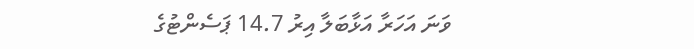ވަނަ އަހަރާ އަޅާބަލާ އިރު 14.7 ޕަސެންޓުގެ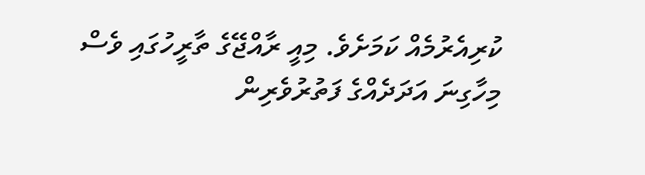ކުރިއެރުމެއް ކަމަށެވެ. މިއީ ރާއްޖޭގެ ތާރީހުގައި ވެސް މިހާގިނަ އަދަދެއްގެ ފަތުރުވެރިން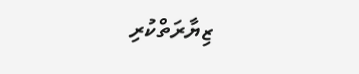ޒިޔާރަތްކުރި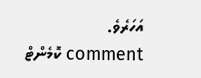އަހަރެވެ.
comment ކޮމެންޓް